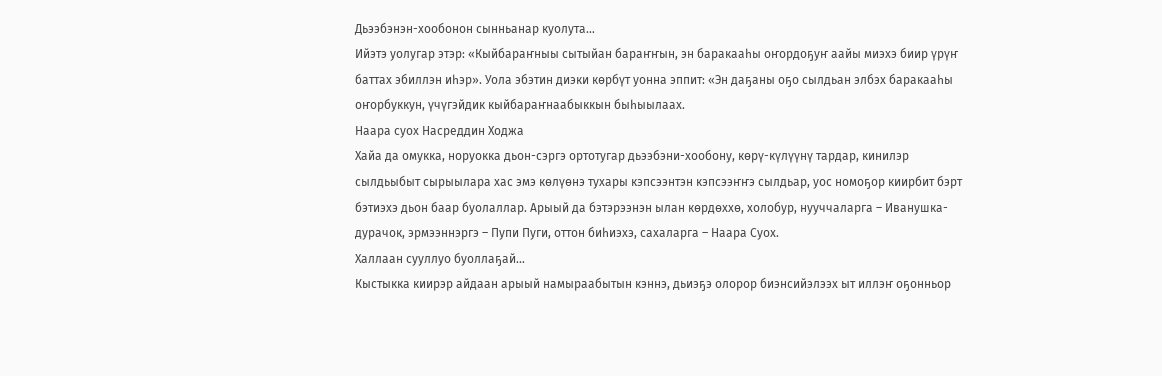Дьээбэнэн-хообонон сынньанар куолута…
Ийэтэ уолугар этэр: «Кыйбараҥныы сытыйан бараҥҥын, эн баракааһы оҥордоҕуҥ аайы миэхэ биир үрүҥ баттах эбиллэн иһэр». Уола эбэтин диэки көрбүт уонна эппит: «Эн даҕаны оҕо сылдьан элбэх баракааһы оҥорбуккун, үчүгэйдик кыйбараҥнаабыккын быһыылаах.
Наара суох Насреддин Ходжа
Хайа да омукка, норуокка дьон-сэргэ ортотугар дьээбэни-хообону, көрү-күлүүнү тардар, кинилэр сылдьыбыт сырыылара хас эмэ көлүөнэ тухары кэпсээнтэн кэпсээҥҥэ сылдьар, уос номоҕор киирбит бэрт бэтиэхэ дьон баар буолаллар. Арыый да бэтэрээнэн ылан көрдөххө, холобур, нууччаларга – Иванушка-дурачок, эрмээннэргэ – Пупи Пуги, оттон биһиэхэ, сахаларга – Наара Суох.
Халлаан сууллуо буоллаҕай…
Кыстыкка киирэр айдаан арыый намыраабытын кэннэ, дьиэҕэ олорор биэнсийэлээх ыт иллэҥ оҕонньор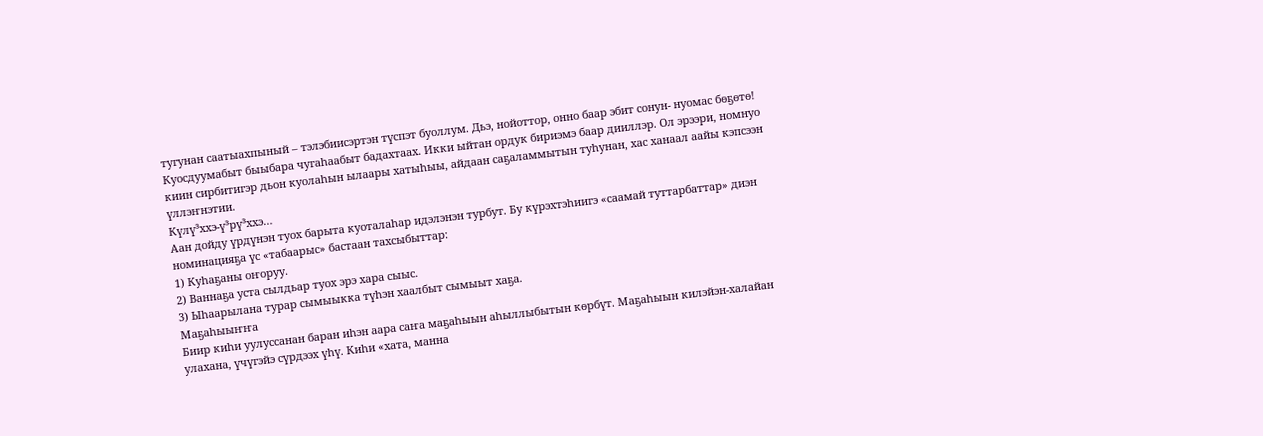тугунан саатыахпыный – тэлэбиисэртэн түспэт буоллум. Дьэ, нойоттор, онно баар эбит сонун- нуомас бөҕөтө!
Куосдуумабыт быыбара чугаһаабыт бадахтаах. Икки ыйтан ордук бириэмэ баар дииллэр. Ол эрээри, номнуо киин сирбитигэр дьон куолаһын ылаары хатыһыы, айдаан саҕаламмытын туһунан, хас ханаал аайы кэпсээн үллэҥнэтии.
Күлү³ххэ-ү³рү³ххэ…
Аан дойду үрдүнэн туох барыта куоталаһар идэлэнэн турбут. Бу күрэхтэһиигэ «саамай туттарбаттар» диэн номинацияҕа үс «табаарыс» бастаан тахсыбыттар:
1) Куһаҕаны оҥоруу.
2) Ваннаҕа уста сылдьар туох эрэ хара сыыс.
3) Ыһаарылана турар сымыыкка түһэн хаалбыт сымыыт хаҕа.
Маҕаһыыҥҥа
Биир киһи уулуссанан баран иһэн аара саҥа маҕаһыын аһыллыбытын көрбүт. Маҕаһыын килэйэн-халайан улахана, үчүгэйэ сүрдээх үһү. Киһи «хата, манна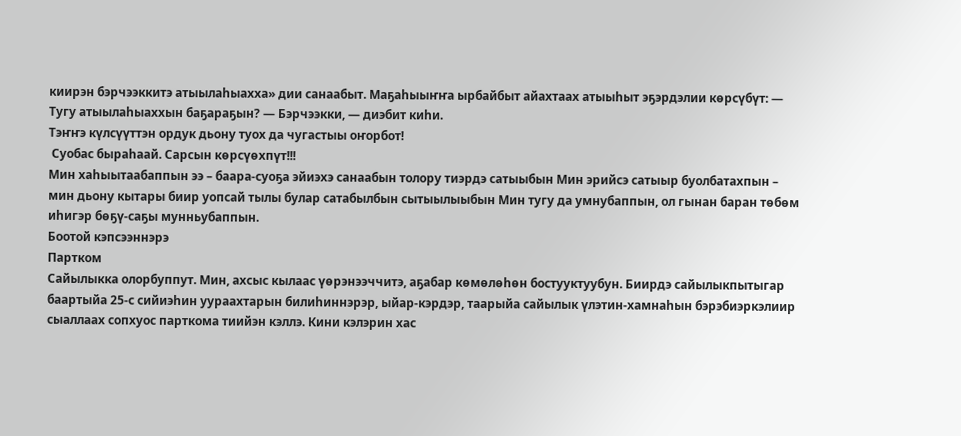киирэн бэрчээккитэ атыылаһыахха» дии санаабыт. Маҕаһыыҥҥа ырбайбыт айахтаах атыыһыт эҕэрдэлии көрсүбүт: — Тугу атыылаһыаххын баҕараҕын? — Бэрчээкки, — диэбит киһи.
Тэҥҥэ күлсүүттэн ордук дьону туох да чугастыы оҥорбот!
 Суобас быраһаай. Сарсын көрсүөхпүт!!!
Мин хаһыытаабаппын ээ – баара-суоҕа эйиэхэ санаабын толору тиэрдэ сатыыбын Мин эрийсэ сатыыр буолбатахпын – мин дьону кытары биир уопсай тылы булар сатабылбын сытыылыыбын Мин тугу да умнубаппын, ол гынан баран төбөм иһигэр бөҕү-саҕы мунньубаппын.
Боотой кэпсээннэрэ
Партком
Сайылыкка олорбуппут. Мин, ахсыс кылаас үөрэнээччитэ, аҕабар көмөлөһөн бостууктуубун. Биирдэ сайылыкпытыгар баартыйа 25-с сийиэһин уураахтарын билиһиннэрэр, ыйар-кэрдэр, таарыйа сайылык үлэтин-хамнаһын бэрэбиэркэлиир сыаллаах сопхуос парткома тиийэн кэллэ. Кини кэлэрин хас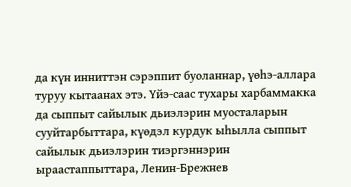да күн инниттэн сэрэппит буоланнар, үөһэ-аллара туруу кытаанах этэ. Үйэ-саас тухары харбаммакка да сыппыт сайылык дьиэлэрин муосталарын сууйтарбыттара, күөдэл курдук ыһылла сыппыт сайылык дьиэлэрин тиэргэннэрин ыраастаппыттара, Ленин-Брежнев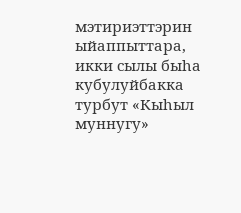мэтириэттэрин ыйаппыттара, икки сылы быһа кубулуйбакка турбут «Кыһыл муннугу»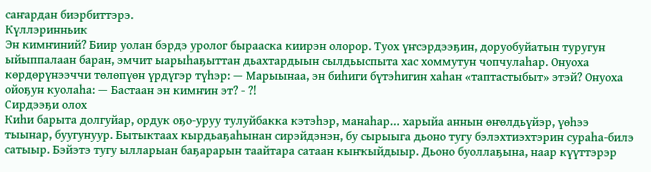саҥардан биэрбиттэрэ.
Күллэринньик
Эн кимҥиний? Биир уолан бэрдэ уролог бырааска киирэн олорор. Туох үҥсэрдээҕин, доруобуйатын туругун ыйыппалаан баран, эмчит ыарыһаҕыттан дьахтардыын сылдьыспыта хас хоммутун чопчулаһар. Онуоха көрдөрүнээччи төлөпүөн үрдүгэр түһэр: — Марыынаа, эн биһиги бүтэһигин хаһан «таптастыбыт» этэй? Онуоха ойоҕун куолаһа: — Бастаан эн кимҥин эт? - ?!
Сирдээҕи олох
Киһи барыта долгуйар, ордук оҕо-уруу тулуйбакка кэтэһэр, манаһар… харыйа аннын өҥөлдьүйэр, үөһээ тыынар, буугунуур. Бытыктаах кырдьаҕаһынан сирэйдэнэн, бу сырыыга дьоно тугу бэлэхтиэхтэрин сураһа-билэ сатыыр. Бэйэтэ тугу ылларыан баҕарарын таайтара сатаан кыҥкыйдыыр. Дьоно буоллаҕына, наар күүттэрэр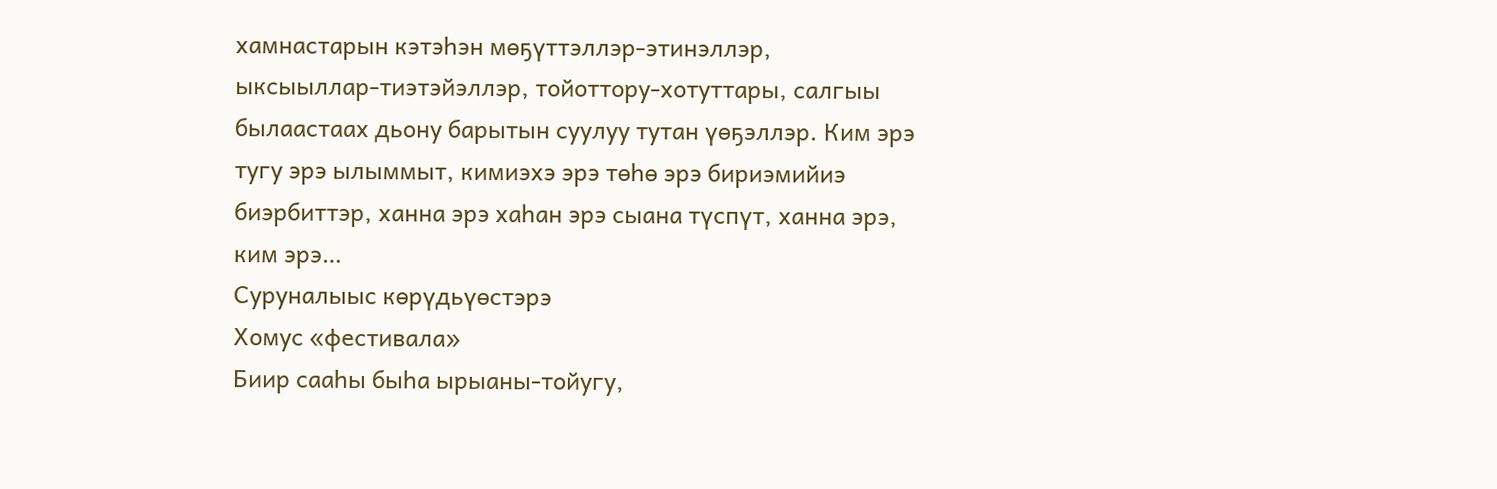хамнастарын кэтэһэн мөҕүттэллэр-этинэллэр, ыксыыллар-тиэтэйэллэр, тойоттору-хотуттары, салгыы былаастаах дьону барытын суулуу тутан үөҕэллэр. Ким эрэ тугу эрэ ылыммыт, кимиэхэ эрэ төһө эрэ бириэмийиэ биэрбиттэр, ханна эрэ хаһан эрэ сыана түспүт, ханна эрэ, ким эрэ…
Суруналыыс көрүдьүөстэрэ
Хомус «фестивала»
Биир сааһы быһа ырыаны-тойугу,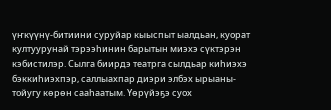үҥкүүнү-битиини суруйар кыыспыт ыалдьан, куорат култуурунай тэрээһинин барытын миэхэ сүктэрэн кэбистилэр. Сылга биирдэ театрга сылдьар киһиэхэ бэккиһиэхпэр, саллыахпар диэри элбэх ырыаны-тойугу көрөн сааһаатым. Үөрүйэҕэ суох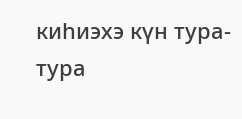киһиэхэ күн тура-тура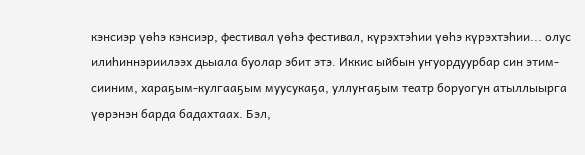кэнсиэр үөһэ кэнсиэр, фестивал үөһэ фестивал, күрэхтэһии үөһэ күрэхтэһии... олус илиһиннэриилээх дьыала буолар эбит этэ. Иккис ыйбын уҥуордуурбар син этим-сииним, хараҕым-кулгааҕым муусукаҕа, уллуҥаҕым театр боруогун атыллыырга үөрэнэн барда бадахтаах. Бэл,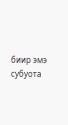биир эмэ субуота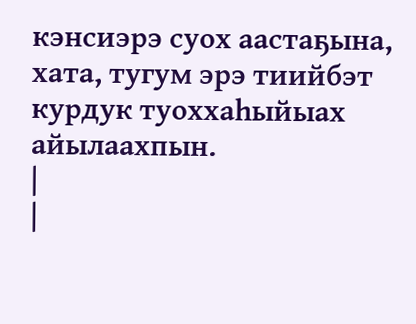кэнсиэрэ суох аастаҕына, хата, тугум эрэ тиийбэт курдук туоххаһыйыах айылаахпын.
|
|